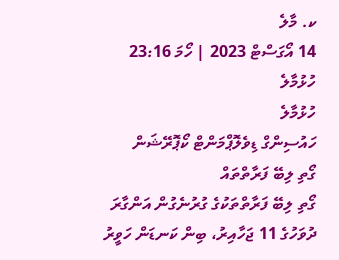ކ. މާލެ
14 އޯގަސްޓް 2023 | ހޯމަ 23:16
ހުޅުމާލެ
ހުޅުމާލެ
ހައުސިންގް ޑިވެލޮޕްމަންޓް ކޯޕޮރޭޝަން
ގޯތި ލިބޭ ފަރާތްތައް
ގޯތި ލިބޭ ފަރާތްތަކުގެ ގުރުނެގުން އަންގާރަ ދުވަހުގެ 11 ޖަހާއިރު، ބިން ކަނޑަން ހަވީރު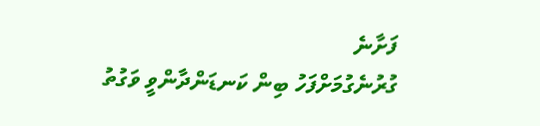ފަށާނެ
ގުރުނެގުމަށްފަހު ބިން ކަނޑަންދާންވީ ވަގުތު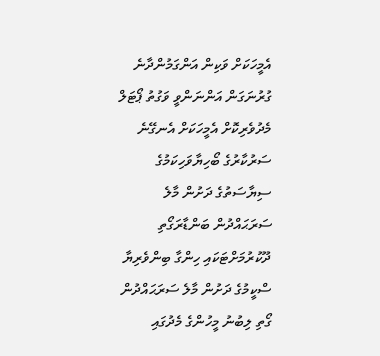އެމީހަކަށް ވަކިން އަންގަމުންދާނެ
ގުރުނަގަން އަންނަންވީ ވަގުތު ޕޯޓަލް މެދުވެރިކޮށް އެމީހަކަށް އެނގޭނެ
ސަރުކާރުގެ ބޯހިޔާވަހިކަމުގެ ސިޔާސަތުގެ ދަށުން މާލެ ސަރަޙައްދުން ބަންޑާރަގޯތި ދޫކުރުމަށްޓަކައި ހިންގާ ބިންވެރިޔާ ސްކީމުގެ ދަށުން މާލެ ސަރަޙައްދުން ގޯތި ލިބުނު މީހުންގެ މެދުގައި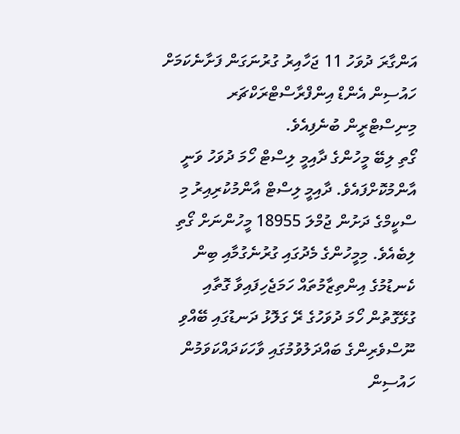އަންގާރަ ދުވަހު 11 ޖަހާއިރު ގުރުނަގަން ފަށާނެކަމަށް ހައުސިން އެންޑް އިންފްރާސްޓްރަކްޗަރ މިނިސްޓްރީން ބުނެފިއެވެ.
ގޯތި ލިބޭ މީހުންގެ ދާއިމީ ލިސްޓް ހޯމަ ދުވަހު ވަނީ އާންމުކޮށްފައެވެ. ދާއިމީ ލިސްޓް އާންމުކުރިއިރު މި ސްކީމްގެ ދަށުން ޖުމްލަ 18955 މީހުންނަށް ގޯތި ލިބެއެވެ. މިމީހުންގެ މެދުގައި ގުރުނެގުމާއި ބިން ކެނޑުމުގެ އިންތިޒާމުތައް ހަމަޖެހިފައިވާ ގޮތާއި ގުޅޭގޮތުން ހޯމަ ދުވަހުގެ ރޭ ގަލޮޅު ދަނޑުގައި ބޭއްވި ނޫސްވެރިންގެ ބައްދަލުވުމުގައި ވާހަކަދައްކަވަމުން ހައުސިން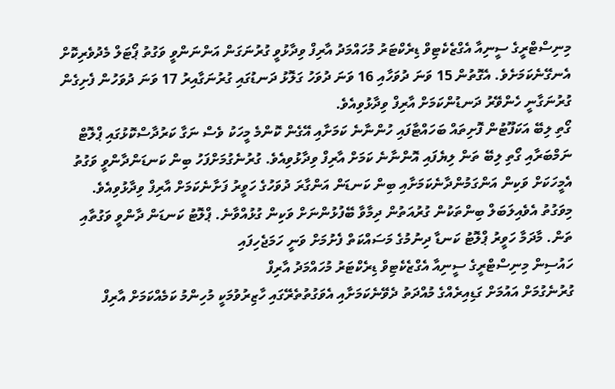މިނިސްޓްރީގެ ސީނިއާ އެގްޒެކެޓިވް ޑިރެކްޓަރު މުހައްމަދު އާރިފް ވިދާޅުވީ ގުރުނަގަން އަންނަންވީ ވަގުތު ޕޯޓަލް މެދުވެރިކޮށް އެނގޭނެކަމަށެވެ. އެގޮތުން 15 ވަނަ ދުވަހާއި 16 ވަނަ ދުވަހު ގަލޮޅު ދަނޑުގައި ގުރުނަގާއިރު 17 ވަނަ ދުވަހުން ފެށިގެން ގުރުނަގާނީ ހެންވޭރު ދަނޑުންކަމަށް އާރިފް ވިދާޅުވިއެވެ.
ގޯތި ލިބޭ އަކަފޫޓުން ފޮށިތައް ބަހައްޓާފައި ހުންނާނެ ކަމަށާއި އޭގެން ކޮންމެ މީހަކު ވެސް ނަގާ ކަރުދާސްކޮޅުގައި ޕްލޮޓް ނަމްބަރާއި ގޯތި ލިބޭ ތަން ލިޔެފައި އޮންނާނެ ކަމަށް އާރިފް ވިދާޅުވިއެވެ. ގުރުނެގުމަށްފަހު ބިން ކަނޑަންދާންވީ ވަގުތު އެމީހަކަށް ވަކިން އަންގަމުންދާނެކަމަށާއި ބިން ކަނޑަން އަންގާރަ ދުވަހުގެ ހަވީރު ފަށާނެކަމަށް އާރިފް ވިދާޅުވިއެވެ.
މިވަގުތު އެވެއިލަބަލް ބިންތަކުން ގުރުއަތުން ދިމާވާ ބޭފުޅުންނަށް ވަކިން ގުޅުއްވާނެ. ޕްލޮޓު ކަނޑަން ދާންވީ ވަގުތާއި ތަން. މާދަމާ ހަވީރު ޕްލޮޓު ކަނޑާ ދިނުމުގެ މަސައްކަތް ފެށުމަށް ވަނީ ހަމަޖެހިފައި
ހައުސިން މިނިސްޓްރީގެ ސީނިއާ އެގްޒެކެޓިވް ޑިރެކްޓަރު މުހައްމަދު އާރިފް
ގުރުނެގުމަށް އައުމަށް ގަޑިއިރެއްގެ މުއްދަތު ދެވޭނެކަމަށާއި އެވަގުތުތެރޭގައި ހާޒިރުވުމަކީ މުހިންމު ކަމެއްކަމަށް އާރިފް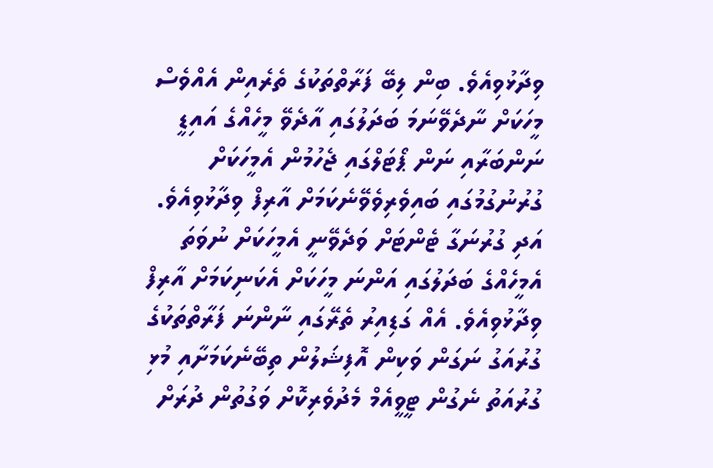ވިދާޅުވިއެވެ. ބިން ލިބޭ ފަރާތްތަކުގެ ތެރެއިން އެއްވެސް މީހަކަށް ނާދެވޭނަމަ ބަދަލުގައި އާދެވޭ މީހެއްގެ އައިޑީ ނަންބަރާއި ނަން ޕޯޓަލްގައި ޖެހުމުން އެމީހަކަށް ގުރުނުގުމުގައި ބައިވެރިވެވޭނެކަމަށް އާރިފް ވިދާޅުވިއެވެ.
އަދި ގުރުނަގާ ޓެންޓަށް ވަދެވޭނީ އެމީހަކަށް ނުވަތަ އެމީހެއްގެ ބަދަލުގައި އަންނަ މީހަކަށް އެކަނިކަމަށް އާރިފް ވިދާޅުވިއެވެ. އެއް ގަޑިއިރު ތެރޭގައި ނާންނަ ފަރާތްތަކުގެ ގުރުއަގު ނަގަން ވަކިން އޮފިޝަލުން ތިބޭނެކަމަށާއި މުޅި ގުރުއަތު ނެގުން ޓީވީއެމް މެދުވެރިކޮށް ވަގުތުން ދުރަށް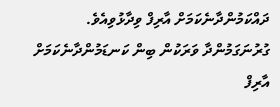ދައްކަމުންދާނެކަމަށް އާރިފް ވިދާޅުވިއެވެ.
ގުރުނަގަމުންދާ ވަރަކުން ބިން ކަނޑަމުންދާނެކަމަށް އާރިފް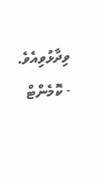ވިދާޅުވިއެވެ.
- ކޮމެންޓް